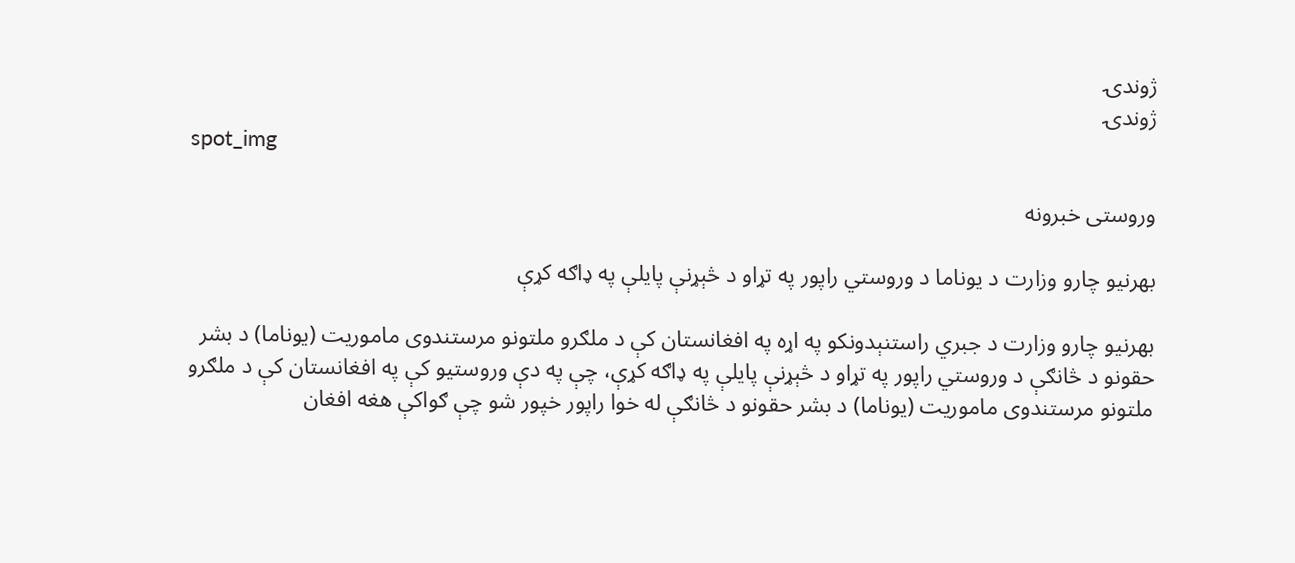ژوندۍ
ژوندۍ
spot_img

وروستی خبرونه

بهرنیو چارو وزارت د یوناما د وروستي راپور په تړاو د څېړنې پایلې په ډاګه کړې

بهرنیو چارو وزارت د جبري راستنېدونکو په اړه په افغانستان کې د ملګرو ملتونو مرستندوی ماموریت (یوناما) د بشر حقونو د څانګې د وروستي راپور په تړاو د څېړنې پایلې په ډاګه کړې، چې په دې وروستیو کې په افغانستان کې د ملګرو ملتونو مرستندوی ماموریت (یوناما) د بشر حقونو د څانګې له خوا راپور خپور شو چې ګواکې هغه افغان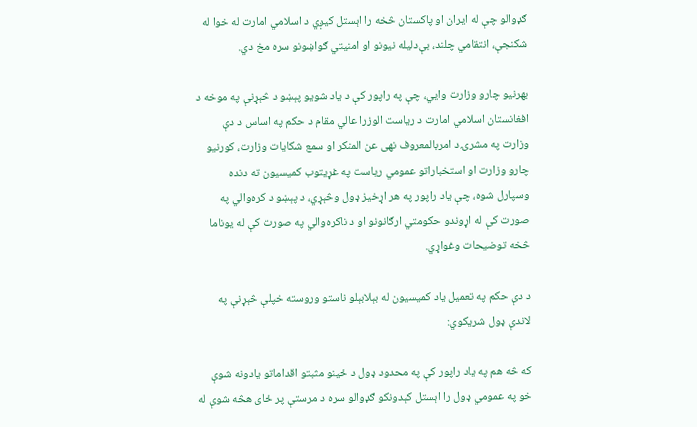ګډوالو چې له ایران او پاکستان څخه را اېستل کیږي د اسلامي امارت له خوا له شکنجې، انتقامي چلند، بې‌دلیله نیونو او امنیتي ګواښونو سره مخ دي.

بهرنیو چارو وزارت وایي، چې په راپور کې د یاد شویو پېښو د څېړنې په موخه د افغانستان اسلامي امارت د ریاست الوزرا عالي مقام د حکم په اساس د دې وزارت په مشرۍ د امربالمعروف نهی عن المنکر او سمع شکایات وزارت، کورنیو چارو وزارت او استخباراتو عمومي ریاست په غړیتوب کمیسیون ته دنده وسپارل شوه، چې یاد راپور په هر اړخیز ډول وڅېړي، د پېښو د کره‌والي په صورت کې له اړوندو حکومتي ارګانونو او د ناکره‌والي په صورت کې له یوناما څخه توضیحات وغواړي.

د دې حکم په تعمیل یاد کمیسیون له بېلابېلو ناستو وروسته خپلې څېړنې په لاندې ډول شریکوي:

که څه هم په یاد راپور کې په محدود ډول د ځینو مثبتو اقداماتو یادونه شوې خو په عمومي ډول را اېستل کېدونکو ګډوالو سره د مرستې پر ځای هڅه شوې له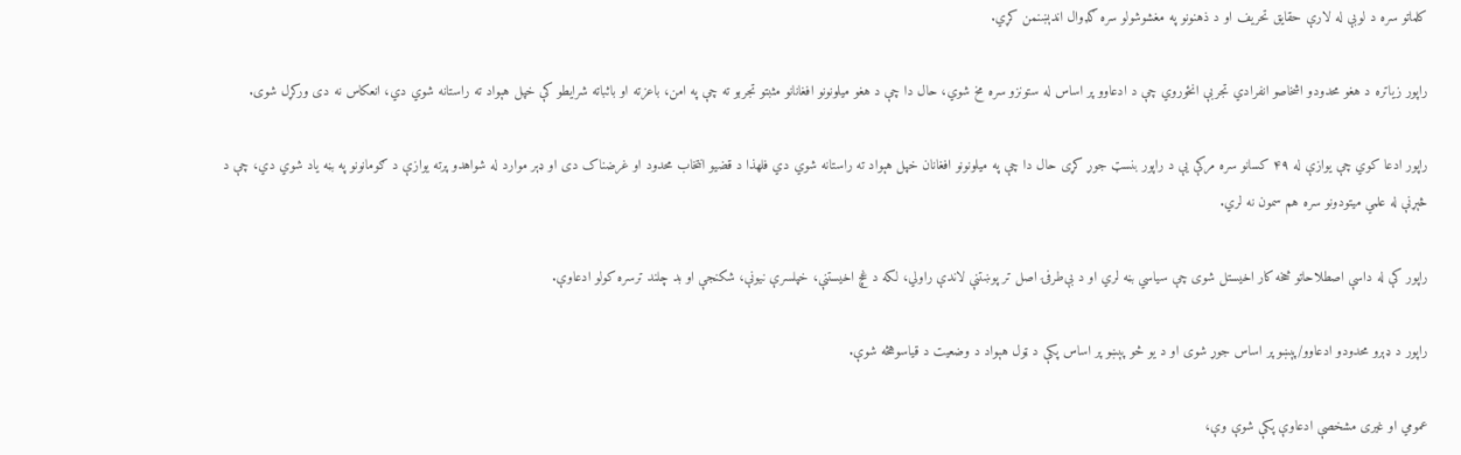کلماتو سره د لوبې له لارې حقايق تحريف او د ذهنونو په مغشوشولو سره ګډوال اندېښنمن کړي.

راپور زیاتره د هغو محدودو اشخاصو انفرادي تجربې انځوروي چې د ادعاوو پر اساس له ستونزو سره مخ شوي، حال دا چې د هغو میلونونو افغانانو مثبتو تجربو ته چې په امن، باعزته او باثباته شرایطو کې خپل هېواد ته راستانه شوي دي، انعکاس نه دی ورکړل شوی.

راپور ادعا کوي چې یوازې له ۴۹ کسانو سره مرکې یې د راپور بنسټ جوړ کړی حال دا چې په میلونونو افغانان خپل هېواد ته راستانه شوي دي فلهذا د قضیو انتخاب محدود او غرضناک دی او ډېر موارد له شواهدو پرته یوازې د ګومانونو په بڼه یاد شوي دي، چې د څېړنې له علمي ميتودونو سره هم سمون نه لري.

راپور کې له داسې اصطلاحاتو څخه کار اخیستل شوی چې سیاسي بڼه لري او د بې‌طرفۍ اصل تر پوښتنې لاندې راولي، لکه د غچ اخیستنې، خپلسرې نیونې، شکنجې او بد چلند ترسره کولو ادعاوې.

راپور د ډېرو محدودو ادعاوو/پېښو پر اساس جوړ شوی او د يو څو پېښو پر اساس پکې د ټول هېواد د وضعيت د قياسوهڅه شوې.

عمومي او غيری مشخصې ادعاوې پکې شوې وې،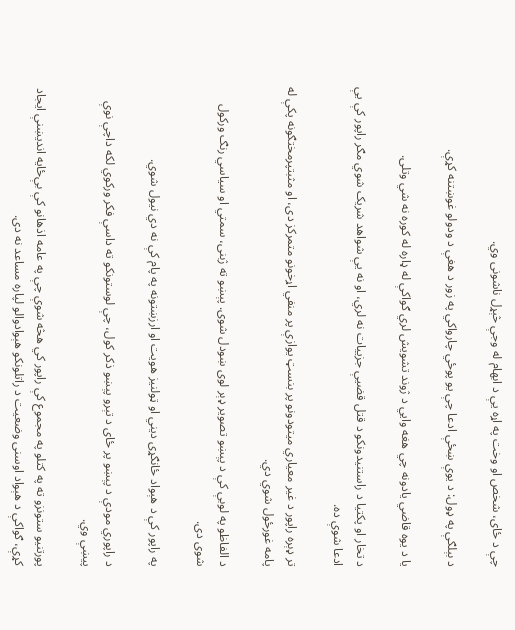چې د ځای، شخص او وخت په اړه یې د ابهام له وجې څېړل ناشونی وي.

د بېلګې په ډول: د یوې ښځې ادعا چې یو پوځي چارواکي په زور د هغې د ودولو غوښتنه کړې.

یا د یوه قاضي یادونه چي هغه وایي د ژوند تشویش لري ګواکې له ډاره له کوره نه شي وتلی.

د تخار او پکتیا د راستنیدونکو د قتل قضیې جزییات نه لري، او نه یې شواهد شریک شوي مګر راپور کې يې ادعا شوې ده.

تر ډېره راپور د غير معياري ميتودونو پر بنسټ يوازې پر منفي اړخونو متمرکز دی، او مثبتپرمختګونه پکې له پامه غورځول شوي دي.

د الفاظو په لوبې کې د پېښو تصوير ډېر لوی ښودل شوی. پېښو ته ژبنی، سمتي او سياسي رنګ ورکول شوی دی.

په راپور کې د هېواد ځانګړی ديني او ټولنيز هويت او ارزښتونه په پام کې نه دي نیول شوي.

د راپوري مودې د پېښو پر ځای د تېرو پېښو ذکر کول، چې لوستونکو ته داسې فکر ورکوي لکه داچې نوې پیښې وي.

پورتنیو ستونزو ته په کتلو په مجموع کې راپور کي هڅه شوې چې په عامه اذهانو کې بې‌ځایه اندیښنې ایجاد کړې، ګواکې د هېواد اوسنی وضعیت د راتلونکو هېوادوالو لپاره مساعد نه دی.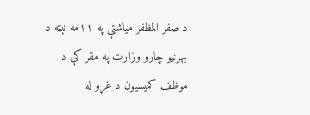د صفر المظفر میاشتې په ۱۱مه نېټه د بهرنیو چارو وزارت په مقر کې د موظف کمیسیون د غړو له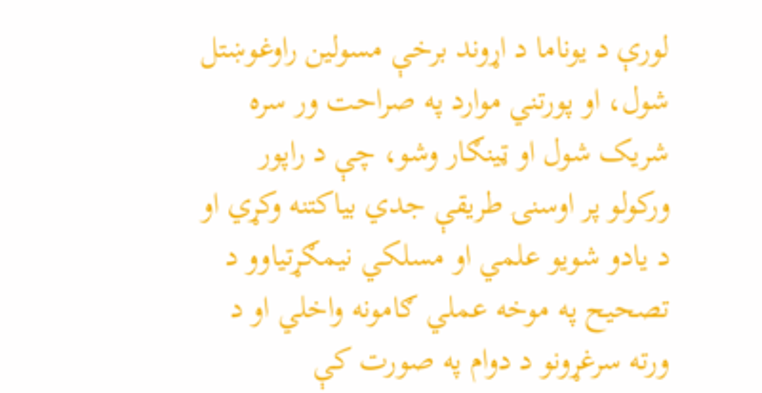لورې د یوناما د اړوند برخې مسولین راوغوښتل شول، او پورتني موارد په صراحت ور سره شريک شول او ټینګار وشو، چې د راپور ورکولو پر اوسنۍ طريقې جدي بياکتنه وکړي او د يادو شويو علمي او مسلکي نيمګړتياوو د تصحيح په موخه عملي ګامونه واخلي او د ورته سرغړونو د دوام په صورت کې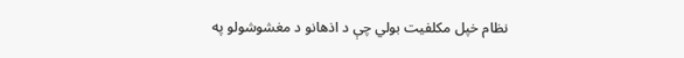نظام خپل مکلفيت بولي چې د اذهانو د مغشوشولو په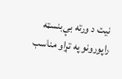نيت د ورته بې‌بنسټه راپورونو په تړاو مناسب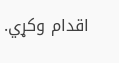اقدام وکړي.